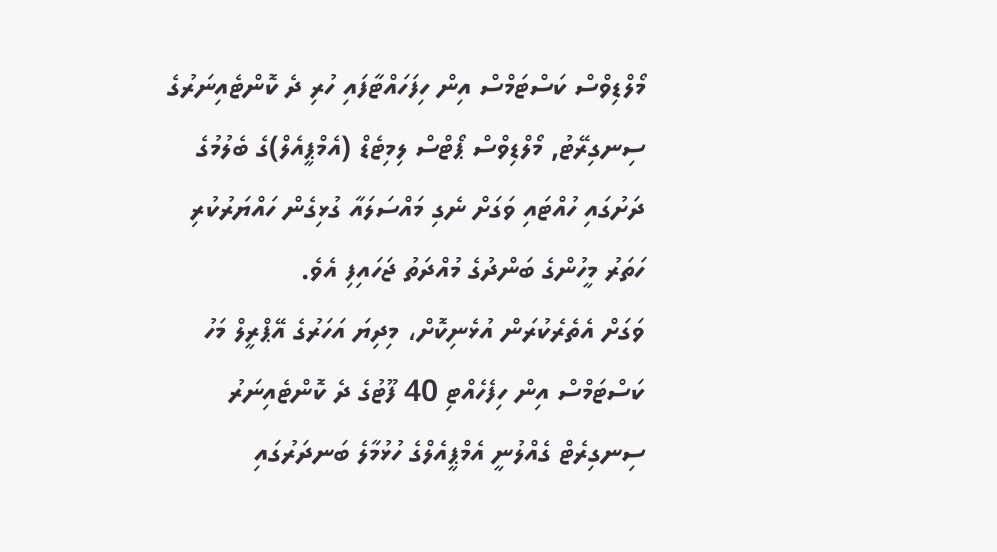މޯލްޑިވްސް ކަސްޓަމްސް އިން ހިފަހައްޓާފައި ހުރި ދެ ކޮންޓެއިނަރުގެ ސިނގިރޭޓު, މޯލްޑިވްސް ޕޯޓްސް ލިމިޓެޑް (އެމްޕީއެލް)ގެ ބެލުމުގެ ދަށުގައި ހުއްޓައި ވަގަށް ނެގި މައްސަލައާ ގުޅިގެން ހައްޔަރުކުރި ހަތަރު މީހުންގެ ބަންދުގެ މުއްދަތު ޖަހައިފި އެވެ.
ވަގަށް އެތެރެކުރަން އުޅެނިކޮށް، މިދިޔަ އަހަރުގެ އޭޕްރީލް މަހު ކަސްޓަމްސް އިން ހިފެހެއްޓި 40 ފޫޓުގެ ދެ ކޮންޓެއިނަރު ސިނގިރެޓް ގެއްލުނީ އެމްޕީއެލްގެ ހުޅުމާލެ ބަނދަރުގައި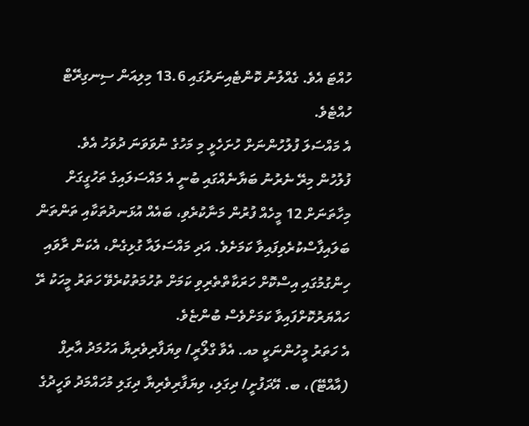ހުއްޓަ އެވެ. ގެއްލުނު ކޮންޓެއިނަރުގައި 13.6 މިލިއަން ސިނގިރޭޓް ހުއްޓެވެ.
އެ މައްސަލަ ފުލުހުންނަށް ހުށަހެޅީ މި މަހުގެ ނުވަވަނަ ދުވަހު އެވެ.
ފުލުހުން މިރޭ ނެރުނު ބަޔާނެއްގައި ބުނީ އެ މައްސަލައިގެ ތަހުގީގަށް މިހާތަނަށް 12 މީހެއް ފުރުން މަނާކުރެވި، ބައެއް އުޅަނދުތަކާއި ތަންތަން ބަލައިފާސްކުރެވިފައިވާ ކަމަށެވެ. އަދި މައްސަލައާ ގުޅިގެން، އެކަން ރާވައި ހިންގުމުގައި އިސްކޮށް ހަރަކާތްތެރިވި ކަމަށް ތުހުމަތުކުރެވޭ ހަތަރު މީހަކު ރޭ ހައްޔަރުކޮށްފައިވާ ކަމަށްވެސް ބުންޏެވެ.
އެ ހަތަރު މީހުންނަކީ މއ. އެވާ ގްލޯރީ/ ވިޔަފާރިވެރިޔާ އަހުމަދު އާރިފް (އާއްޓޭ)، ބ. އޭދަފުށީ/ ދިގަލި، ވިޔަފާރިވެރިޔާ ދިގަލި މުހައްމަދު ވަހީދުގެ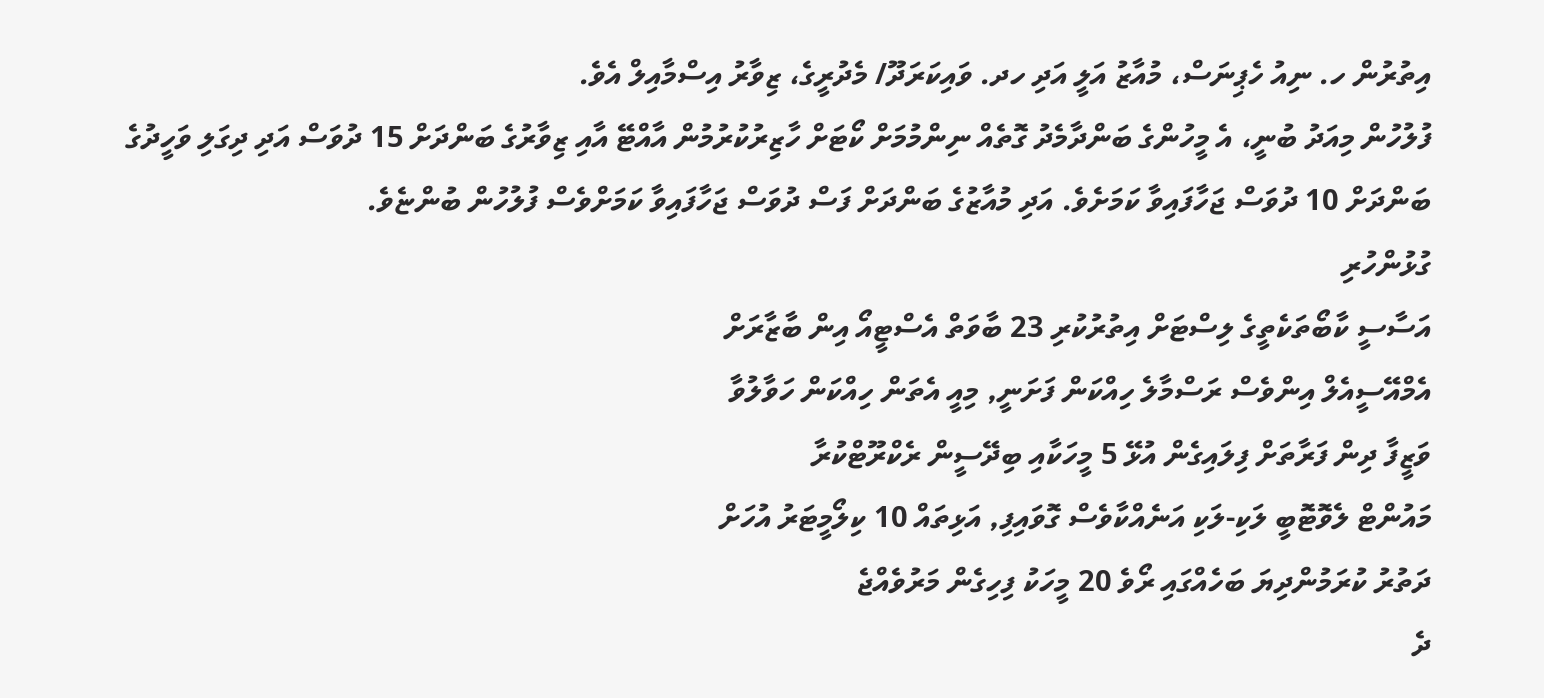އިތުރުން ހ. ނިއު ހެޕިނަސް، މުއާޒު އަލީ އަދި ހދ. ވައިކަރަދޫ/ މެދުރީގެ، ޒިވާރު އިސްމާއިލް އެވެ.
ފުލުހުން މިއަދު ބުނީ، އެ މީހުންގެ ބަންދާމެދު ގޮތެއް ނިންމުމަށް ކޯޓަށް ހާޒިރުކުރުމުން އާއްޓޭ އާއި ޒިވާރުގެ ބަންދަށް 15 ދުވަސް އަދި ދިގަލި ވަހީދުގެ ބަންދަށް 10 ދުވަސް ޖަހާފައިވާ ކަމަށެވެ. އަދި މުއާޒުގެ ބަންދަށް ފަސް ދުވަސް ޖަހާފައިވާ ކަމަށްވެސް ފުލުހުން ބުންޏެވެ.
ގުޅުންހުރި
އަސާސީ ކާބޯތަކެތީގެ ލިސްޓަށް އިތުރުކުރި 23 ބާވަތް އެސްޓީއޯ އިން ބާޒާރަށް
އެމްއޭސީއެލް އިންވެސް ރަސްމާލެ ހިއްކަން ފަށަނީ, މިއީ އެތަން ހިއްކަން ހަވާލުވާ
ވަޒީފާ ދިން ފަރާތަށް ފިލައިގެން އުޅޭ 5 މީހަކާއި ބިދޭސީން ރެކްރޫޓްކުރާ
މައުންޓް ލެވޮޓޮބީ ލަކި-ލަކި އަނެއްކާވެސް ގޮވައިފި, އަޅިތައް 10 ކިލޯމީޓަރު އުހަށް
ދަތުރު ކުރަމުންދިޔަ ބަހެއްގައި ރޯވެ 20 މީހަކު ފިހިގެން މަރުވެއްޖެ
ދެ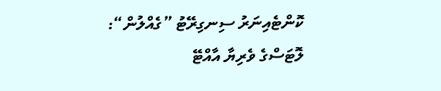ކޮންޓެއިނަރު ސިނގިރޭޓު ”ގެއްލުން“: ލޮޓަސްގެ ވެރިޔާ އާއްޓޭ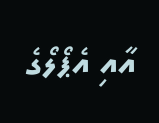އާއި އެޕޯލޯގެ